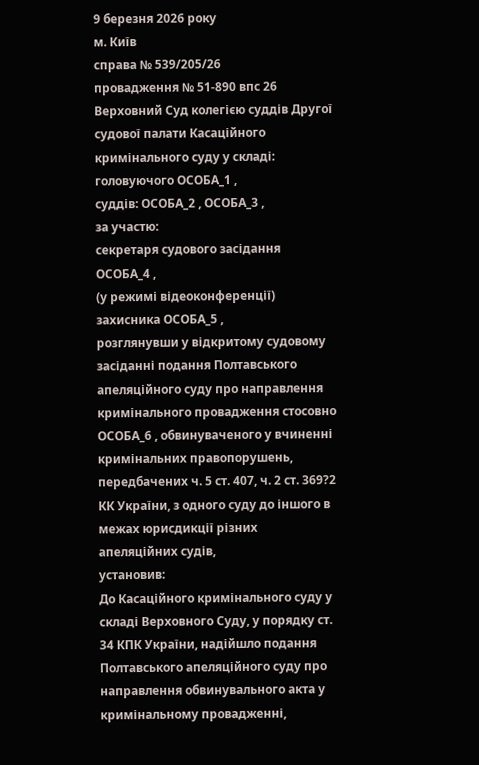9 березня 2026 року
м. Київ
справа № 539/205/26
провадження № 51-890 впс 26
Верховний Суд колегією суддів Другої судової палати Касаційного кримінального суду у складі:
головуючого ОСОБА_1 ,
суддів: ОСОБА_2 , ОСОБА_3 ,
за участю:
секретаря судового засідання ОСОБА_4 ,
(у режимі відеоконференції)
захисника ОСОБА_5 ,
розглянувши у відкритому судовому засіданні подання Полтавського апеляційного суду про направлення кримінального провадження стосовно ОСОБА_6 , обвинуваченого у вчиненні кримінальних правопорушень, передбачених ч. 5 ст. 407, ч. 2 ст. 369?2 КК України, з одного суду до іншого в межах юрисдикції різних апеляційних судів,
установив:
До Касаційного кримінального суду у складі Верховного Суду, у порядку ст. 34 КПК України, надійшло подання Полтавського апеляційного суду про направлення обвинувального акта у кримінальному провадженні,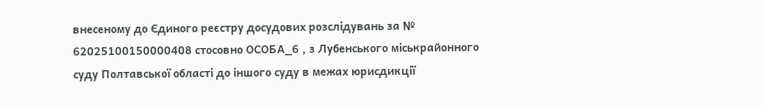внесеному до Єдиного реєстру досудових розслідувань за № 62025100150000408 стосовно ОСОБА_6 , з Лубенського міськрайонного суду Полтавської області до іншого суду в межах юрисдикції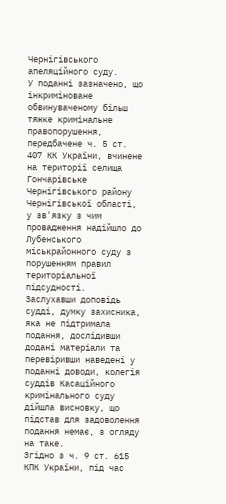Чернігівського апеляційного суду.
У поданні зазначено, що інкриміноване обвинуваченому більш тяжке кримінальне правопорушення, передбачене ч. 5 ст. 407 КК України, вчинене на території селища Гончарівське Чернігівського району Чернігівської області, у зв'язку з чим провадження надійшло до Лубенського міськрайонного суду з порушенням правил територіальної підсудності.
Заслухавши доповідь судді, думку захисника, яка не підтримала подання, дослідивши додані матеріали та перевіривши наведені у поданні доводи, колегія суддів Касаційного кримінального суду дійшла висновку, що підстав для задоволення подання немає, з огляду на таке.
Згідно з ч. 9 ст. 615 КПК України, під час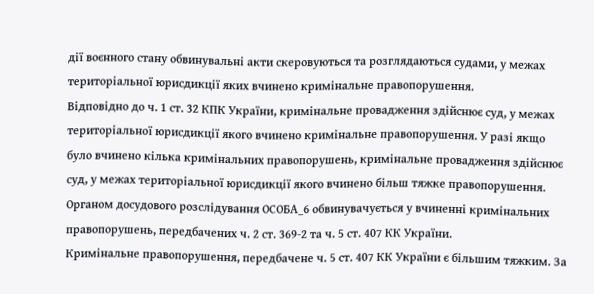дії воєнного стану обвинувальні акти скеровуються та розглядаються судами, у межах територіальної юрисдикції яких вчинено кримінальне правопорушення.
Відповідно до ч. 1 ст. 32 КПК України, кримінальне провадження здійснює суд, у межах територіальної юрисдикції якого вчинено кримінальне правопорушення. У разі якщо було вчинено кілька кримінальних правопорушень, кримінальне провадження здійснює суд, у межах територіальної юрисдикції якого вчинено більш тяжке правопорушення.
Органом досудового розслідування ОСОБА_6 обвинувачується у вчиненні кримінальних правопорушень, передбачених ч. 2 ст. 369-2 та ч. 5 ст. 407 КК України.
Кримінальне правопорушення, передбачене ч. 5 ст. 407 КК України є більшим тяжким. За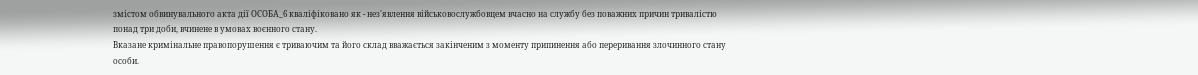змістом обвинувального акта дії ОСОБА_6 кваліфіковано як - нез'явлення військовослужбовцем вчасно на службу без поважних причин тривалістю понад три доби, вчинене в умовах воєнного стану.
Вказане кримінальне правопорушення є триваючим та його склад вважається закінченим з моменту припинення або переривання злочинного стану особи.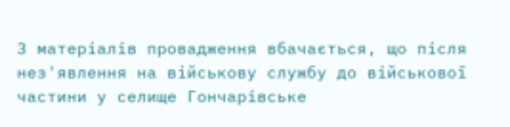З матеріалів провадження вбачається, що після нез'явлення на військову службу до військової частини у селище Гончарівське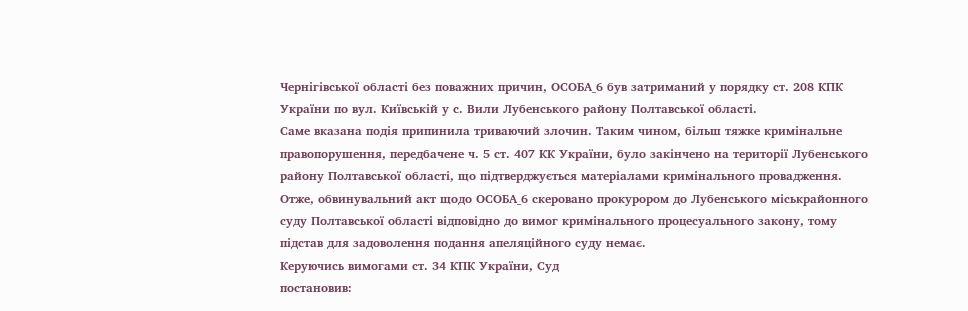Чернігівської області без поважних причин, ОСОБА_6 був затриманий у порядку ст. 208 КПК України по вул. Київській у с. Вили Лубенського району Полтавської області.
Саме вказана подія припинила триваючий злочин. Таким чином, більш тяжке кримінальне правопорушення, передбачене ч. 5 ст. 407 КК України, було закінчено на території Лубенського району Полтавської області, що підтверджується матеріалами кримінального провадження.
Отже, обвинувальний акт щодо ОСОБА_6 скеровано прокурором до Лубенського міськрайонного суду Полтавської області відповідно до вимог кримінального процесуального закону, тому підстав для задоволення подання апеляційного суду немає.
Керуючись вимогами ст. 34 КПК України, Суд
постановив: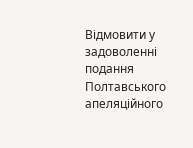Відмовити у задоволенні подання Полтавського апеляційного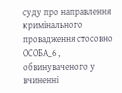суду про направлення кримінального провадження стосовно ОСОБА_6 , обвинуваченого у вчиненні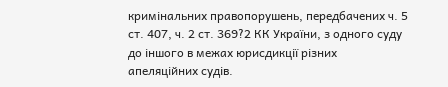кримінальних правопорушень, передбачених ч. 5 ст. 407, ч. 2 ст. 369?2 КК України, з одного суду до іншого в межах юрисдикції різних апеляційних судів.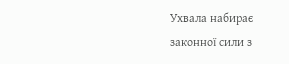Ухвала набирає законної сили з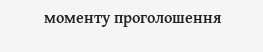моменту проголошення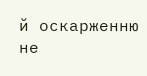й оскарженню не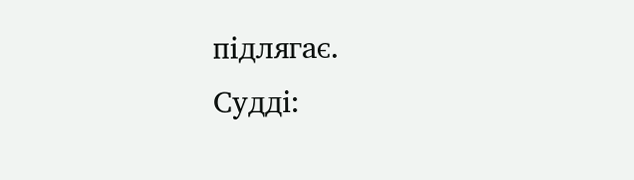підлягає.
Судді: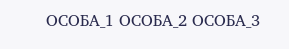ОСОБА_1 ОСОБА_2 ОСОБА_3